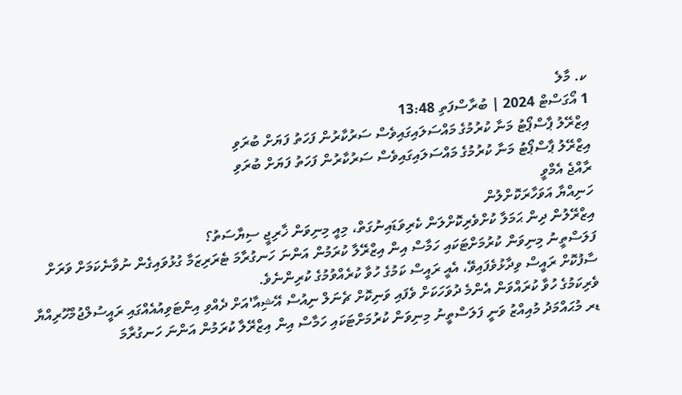ކ. މާލެ
1 އޯގަސްޓް 2024 | ބުރާސްފަތި 13:48
އިޒްރޭލު ޕާސްޕޯޓު މަނާ ކުރުމުގެ މައްސަލައިގައިވެސް ސަރުކާރުން ފަހަތު ފަޔަށް ބުރަވި
އިޒްރޭލު ޕާސްޕޯޓު މަނާ ކުރުމުގެ މައްސަލައިގައިވެސް ސަރުކާރުން ފަހަތު ފަޔަށް ބުރަވި
ރާއްޖެ އެމްވީ
ހަނިއްޔާ އަވަހާރަކޮށްލުން
އިޒްރޭލުން ދިން ޙަމަލާ ކުށްވެރިކޮށްލަން ކެރިވަޑައިނުގަތް، މިއީ މިނިވަން ޚާރިޖީ ސިޔާސަތު؟
ފަލަސްތީނު މިނިވަން ކުރުމަށްޓަކައި ހަމާސް އިން އިޒްރޭލާ ކުރަމުން އަންނަ ހަނގުރާމަ ޓެރަރިޒަމާ ގުޅުވައިގެން ނުވާނެކަމަށް ވަރަށް ސާފުކޮށް ރައީސް ވިދާޅުވެފައިވޭ، އެއީ ރައީސް ކަމުގެ ހުވާ ކުރެއްވުމުގެ ކުރިންނެވެ.
ވެރިކަމުގެ ހުވާ ކުރައްވަން އެންމެ ދުވަހަކަށް ވެފައި ވަނިކޮށް ޗެނަލް ނިއުސް އޭޝިއާ'އަށް ދެއްވި އިންޓަވިއުއެއްގައި ރައީސުލްޖުމްހޫރިއްޔާ ޑރ މުޙައްމަދު މުއިއްޒު ވަނީ ފަލަސްތީނު މިނިވަން ކުރުމަށްޓަކައި ހަމާސް އިން އިޒްރޭލާ ކުރަމުން އަންނަ ހަނގުރާމަ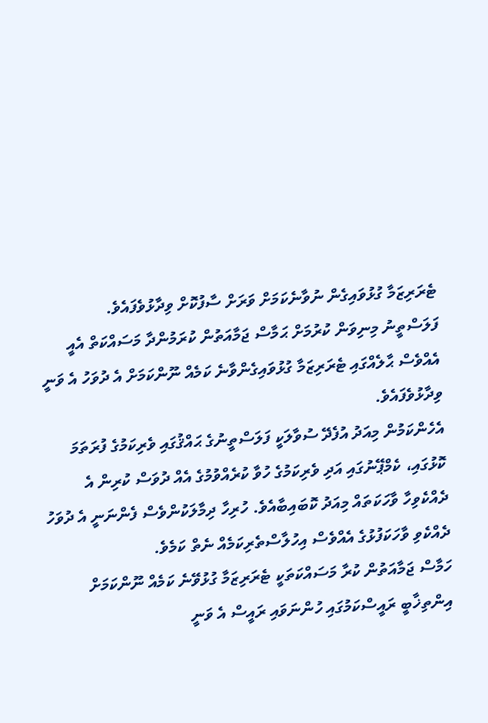ޓެރަރިޒަމާ ގުޅުވައިގެން ނުވާނެކަމަށް ވަރަށް ސާފުކޮށް ވިދާޅުވެފައެވެ.
ފަލަސްތީނު މިނިވަން ކުރުމަށް ޙަމާސް ޖަމާއަތުން ކުރަމުންދާ މަސައްކަތް އެއީ އެއްވެސް ޙާލެއްގައި ޓެރަރިޒަމާ ގުޅުވައިގެންވާނެ ކަމެއް ނޫންކަމަށް އެ ދުވަހު އެ ވަނީ ވިދާޅުވެފައެވެ.
އެހެންކަމުން މިއަދު އުފެދޭ ސުވާލަކީ ފަލަސްތީނުގެ ޙައްޤުގައި ވެރިކަމުގެ ފުރަތަމަ ކޮޅުގައި، ކެމްޕޭނުގައި އަދި ވެރިކަމުގެ ހުވާ ކުރެއްވުމުގެ އެއް ދުވަސް ކުރިން އެ ދެއްކެވިހާ ވާހަކަތައް މިއަދު ކޮބައިބާއެވެ. ހުރިހާ ދިމާލަކުންވެސް ފެންނަނީ އެ ދުވަހު ދެއްކެވި ވާހަކަފުޅުގެ އެއްވެސް އިހުލާސްތެރިކަމެއް ނެތް ކަމެވެ.
ހަމާސް ޖަމާއަތުން ކުރާ މަސައްކަތަކީ ޓެރަރިޒަމާ ގުޅުވޭނެ ކަމެއް ނޫންކަމަށް އިންތިޚާބީ ރައީސްކަމުގައި ހުންނަވައި ރައީސް އެ ވަނީ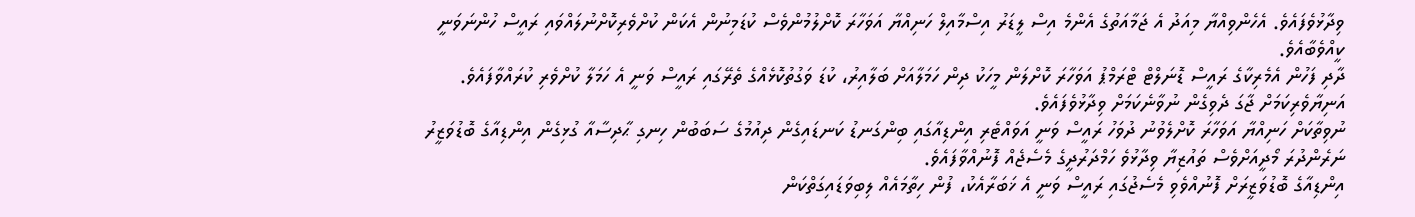ވިދާޅުވެފައެވެ. އެހެންވިއްޔާ މިއަދު އެ ޖަމާއަތުގެ އެންމެ އިސް ލީޑަރު އިސްމާއިލް ހަނިއްޔާ އަވަހާރަ ކޮށްލުމުންވެސް ކުޑަމިނުން އެކަން ކުށްވެރިކޮށްނުލައްވައި ރައީސް ހުންނަވަނީ ކީއްވެބާއެވެ.
ދާދި ފަހުން އެމެރިކާގެ ރައީސް ޑޮނަލްޓް ޓްރަމްޕު އަވަހާރަ ކޮށްލަން މީހަކު ދިން ހަމަލާއަށް ބަލާއިރު، ކުޑަ ވަގުތުކޮޅެއްގެ ތެރޭގައި ރައީސް ވަނީ އެ ހަމަލާ ކުށްވެރި ކުރައްވާފައެވެ. އަނިޔާވެރިކަމަށް ޖާގަ ދެވިގެން ނުވާނެކަމަށް ވިދާޅުވެފައެވެ.
ނުވިތާކަށް ހަނިއްޔާ އަވަހާރަ ކޮށްލެވުނު ދުވަހު ރައީސް ވަނީ އަވައްޓެރި އިންޑިއާގައި ބިންގަނޑު ކަނޑައިގެން ދިއުމުގެ ސަބަބުން ހިނގި ޙާދިސާއާ ގުޅިގެން އިންޑިއާގެ ބޮޑުވަޒީރު ނަރެންދުރަ މޯދީއަށްވެސް ތައުޒިޔާ ވިދާޅުވެ ހަމްދަރުދީގެ މެސެޖެއް ފޮނުއްވާފައެވެ.
އިންޑިއާގެ ބޮޑުވަޒީރަށް ފޮނުއްވެވި މެސެޖުގައި ރައީސް ވަނީ އެ ޚަބަރާއެކު، ފުން ހިތާމައެއް ލިބިވަޑައިގަތްކަން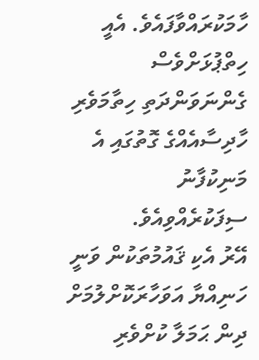ހާމަކުރައްވާފައެވެ. އެއީ ހިތްޕުޅަށްވެސް ގެންނަވަންދަތި ހިތާމަވެރި ހާދިސާއެއްގެ ގޮތުގައި އެ މަނިކުފާނު ސިފަކުރެއްވިއެވެ.
އޭރު އެކި ޤައުމުތަކުން ވަނީ ހަނިއްޔާ އަވަހާރަކޮށްލުމަށް ދިން ޙަމަލާ ކުށްވެރި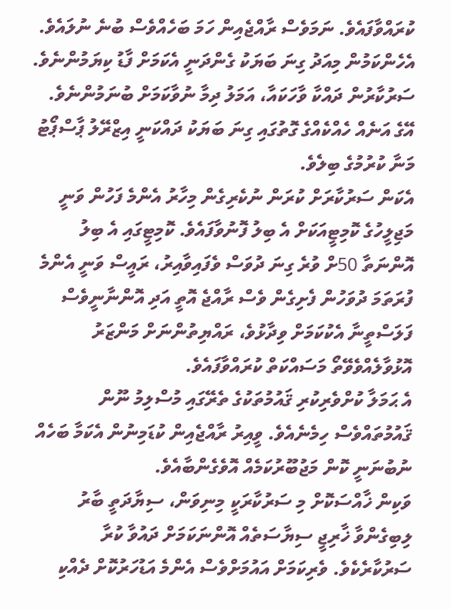ކުރައްވާފައެވެ. ނަމަވެސް ރާއްޖެއިން ހަމަ ބަހެއްވެސް ބުނެ ނުލައެވެ.
އެހެންކަމުން މިއަދު ގިނަ ބަޔަކު ގެންދަނީ އެކަމަށް ފާޑު ކިޔަމުންނެވެ. ސަރުކާރުން ދައްކާ ވާހަކައާ، އަމަލު ދިމާ ނުވާކަމަށް ބުނަމުންނެވެ. އޭގެ އަނެއް ހެއްކެއްގެ ގޮތުގައި ގިނަ ބަޔަކު ދައްކަނީ އިޒްރޭލު ޕާސްޕޯޓު މަނާ ކުރުމުގެ ބިލެވެ.
އެކަން ސަރުކާރަށް ކުރަން ނުކެރިގެން މިހާރު އެންމެ ފަހުން ވަނީ މަޖިލީހުގެ ކޮމިޓީއަކަށް އެ ބިލު ފޮނުވާފައެވެ. ކޮމިޓީގައި އެ ބިލު އޮންނަތާ 50ށް ވުރެ ގިނަ ދުވަސް ވެފައިވާއިރު، ރައީސް ވަނީ އެންމެ ފުރަތަމަ ދުވަހުން ފެށިގެން ވެސް ރާއްޖެ އޮތީ އަދި އޮންނާނީވެސް ފަލަސްތީނާ އެކުކަމަށް ވިދާޅުވެ، ރައްޔިތުންނަށް މަންޒަރު އޮޅުވާލެއްވެވޭތޯ މަސައްކަތް ކުރައްވާފައެވެ.
އެ ޙަމަލާ ކުށްވެރިކުރި ޤައުމުތަކުގެ ތެރޭގައި މުސްލިމު ނޫން ޤައުމުތައްވެސް ހިމެނެއެވެ. ވީއިރު ރާއްޖެއިން ކުޑަމިނުން އެކަމާ ބަހެއް ނުބުނަނީ ކޮން މަޖުބޫރުކަމެއް އޮވެގެންބާއެވެ.
ވަކިން ޚާއްސަކޮށް މި ސަރުކާރަކީ މިނިވަން، ސިޔާދަތީ ބާރު ލިބިގެންވާ ޚާރިޖީ ސިޔާސަތެއް އޮންނަކަމަށް ދައުވާ ކުރާ ސަރުކާރެކެވެ. ވެރިކަމަށް އައުމަށްވެސް އެންމެ އަޑުހަރުކޮށް ދެއްކި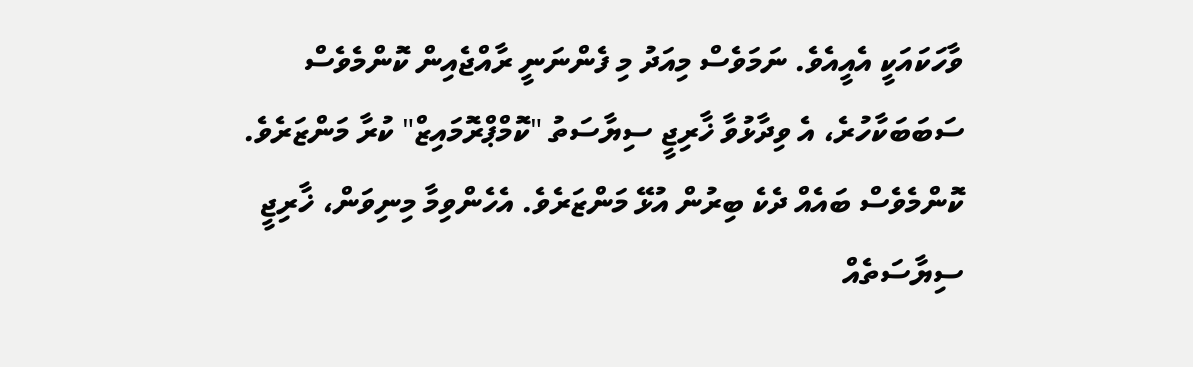ވާހަކައަކީ އެއީއެވެ. ނަމަވެސް މިއަދު މި ފެންނަނީ ރާއްޖެއިން ކޮންމެވެސް ސަބަބަކާހުރެ، އެ ވިދާޅުވާ ޚާރިޖީ ސިޔާސަތު "ކޮމްޕްރޮމައިޒް" ކުރާ މަންޒަރެވެ. ކޮންމެވެސް ބައެއް ދެކެ ބިރުން އުޅޭ މަންޒަރެވެ. އެހެންވިމާ މިނިވަން، ޚާރިޖީ ސިޔާސަތެއް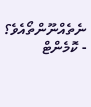ނެތެއްނޫންތޯއެވެ؟
- ކޮމެންޓް